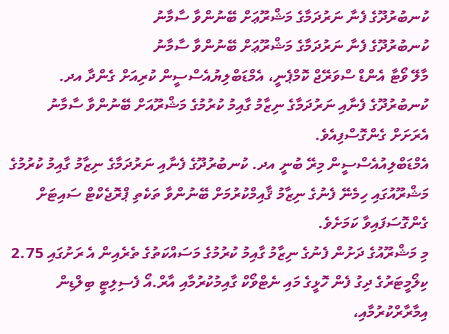ކުނބުރުދޫގެ ފެނާ ނަރުދަމާގެ މަޝްރޫޢަށް ބޭނުންވާ ސާމާނު
ކުނބުރުދޫގެ ފެނާ ނަރުދަމާގެ މަޝްރޫޢަށް ބޭނުންވާ ސާމާނު
މާލޭ ވޯޓާ އެންޑް ސްވަރޭޖް ކޮމްޕެނީ، އެމްޑަބްލިޔުއެސްސީން ކުރިއަށް ގެންދާ އދ. ކުނބުރުދޫގެ ފެނާއި ނަރުދަމާގެ ނިޒާމު ގާއިމު ކުރުމުގެ މަޝްރޫއަށް ބޭނުންވާ ސާމާނު އެރަށަށް ގެންގޮސްފިއެވެ.
އެމްޑަބްލިއުއެސްސީން މިރޭ ބުނީ އދ. ކުނބުރުދޫގެ ފެނާއި ނަރުދަމާގެ ނިޒާމު ގާއިމު ކުރުމުގެ މަޝްރޫއުގައި ހިމެނޭ ފެނުގެ ނިޒާމު ޤާއިމްކުރުމަށް ބޭނުންވާ ތަކެތި ޕްރޮޖެކްޓް ސައިޓަށް ގެންގޮސަފައިވާ ކަމަށެވެ.
މި މަޝްރޫއުގެ ދަށުން ފެނުގެ ނިޒާމު ގާއިމު ކުރުމުގެ މަސައްކަތުގެ ތެރެއިން އެ ރަށުގައި 2.75 ކިލޯމީޓަރުގެ ދިގު ފެން ހޮޅީގެ މައި ނެޓްވޯކް ގާއިމުކުރުމާއި އާރް.އޯ ފެސިލިޓީ ބިލްޑިން އިމާރާރްކުރުމާއި،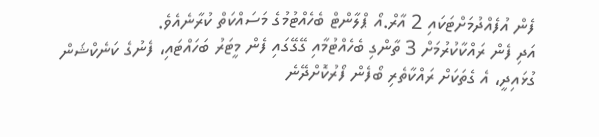ފެން އުފެއްދުމަށްޓަކައި 2 އާރް.އޯ ޕްލާންޓް ބެހެއްޓުމުގެ މަސައްކަތް ކުރާނެއެވެ.
އަދި ފެން ރައްކާކުރުމަށް 3 ތާންގި ބެހެއްޓުމާއި ގޭގޭގައި ފެން މީޓަރު ބަހައްޓައި، ފެނުގެ ކަނެކްޝަން ގުޅައިދީ، އެ ގެތަކަށް ރައްކާތެރި ބޯފެން ފޯރުކޮށްދޭނެ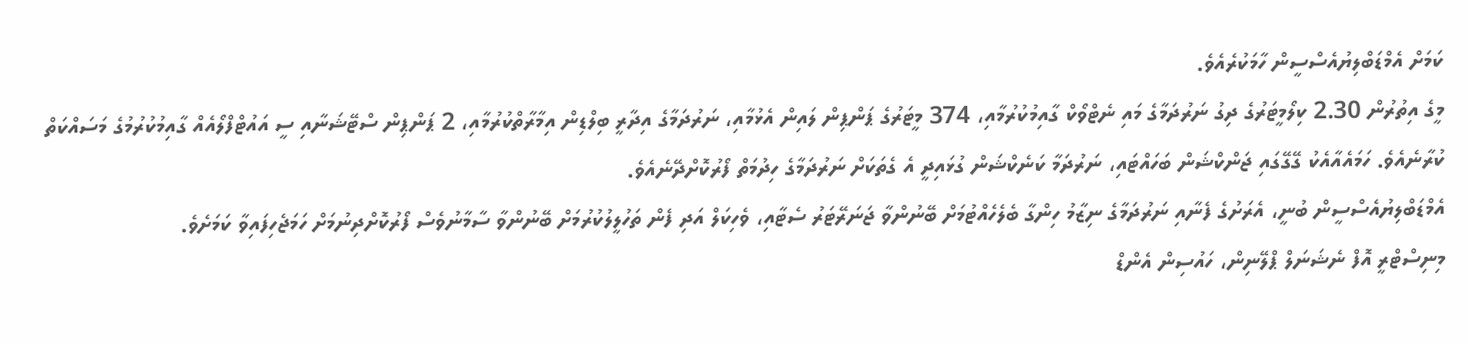ކަމަށް އެމްޑަބްލިޔުއެސްސީން ހާމަކުރެއެވެ.
މީގެ އިތުރުން 2.30 ކިލޯމީޓަރުގެ ދިގު ނަރުދަމާގެ މައި ނެޓްވޯކް ގާއިމުކުރުމާއި، 374 މީޓަރުގެ ޕަންޕިން ލައިން އެޅުމާއި، ނަރުދަމާގެ އިދާރީ ބިލްޑިން އިމާރާތްކުރުމާއި، 2 ޕަންޕިން ސްޓޭޝަނާއި ސީ އައުޓްފްލޯއެއް ގާއިމުކުރުމުގެ މަސައްކަތް ކުރާނެއެވެ. ހަމައެއާއެކު ގޭގޭގައި ޖަންކްޝަން ބަހައްޓައި، ނަރުދަމާ ކަނެކްޝަން ގުޅައިދީ އެ ގެތަކަށް ނަރުދަމާގެ ހިދުމަތް ފޯރުކޮށްދޭނެއެވެ.
އެމްޑަބްލިޔުއެސްސީން ބުނީ، އެރަށުގެ ފެނާއި ނަރުދަމާގެ ނިޒާމު ހިންގާ ބެލެހެއްޓުމަށް ބޭނުންވާ ޖަނަރޭޓަރު ސެޓާއި، ވެހިކަލް އަދި ފެން ތަހުލީލުކުރުމަށް ބޭނުންވާ ސާމާނުވެސް ފޯރުކޮށްދިނުމަށް ހަމަޖެހިފައިވާ ކަމަށެވެ.
މިނިސްޓްރީ އޮފް ނެޝަނަލް ޕްލޭނިން، ހައުސިން އެންޑް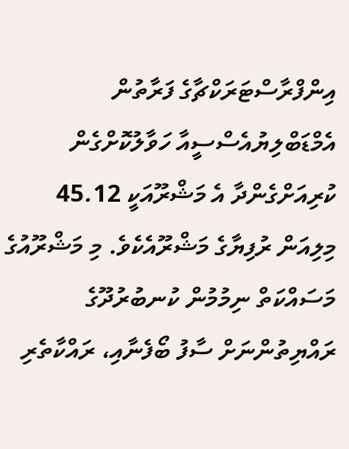އިންފްރާސްޓަރަކްޗާގެ ފަރާތުން އެމްޑަބްލިޔުއެސްސީއާ ހަވާލުކޮށްގެން ކުރިއަށްގެންދާ އެ މަޝްރޫއަކީ 45.12 މިލިއަން ރުފިޔާގެ މަޝްރޫއެކެވެ. މި މަޝްރޫއުގެ މަސައްކަތް ނިމުމުން ކުނބުރުދޫގެ ރައްޔިތުންނަށް ސާފު ބޯފެނާއި، ރައްކާތެރި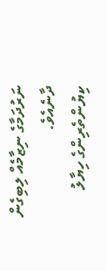ނަރުދަމާގެ ނިޒާމެއް ލިބިގެން ދާނެއެވެ.
ކިޔުންތެރިންގެ ހިޔާލު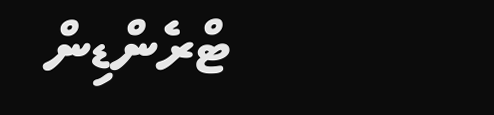ޓްރެންޑިން